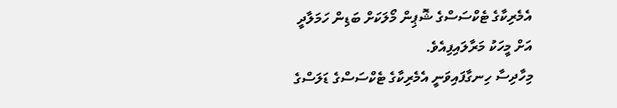އެމެރިކާގެ ޓެކްސަސްގެ ޝޮޕިން މޯލަކަށް ބަޑިން ހަމަލާދީ އަށް މީހަކު މަރާލައިފިއެވެ.
މިހާދިސާ ހިނގާފައިވަނީ އެމެރިކާގެ ޓެކްސަސްގެ ޑަލަސްގެ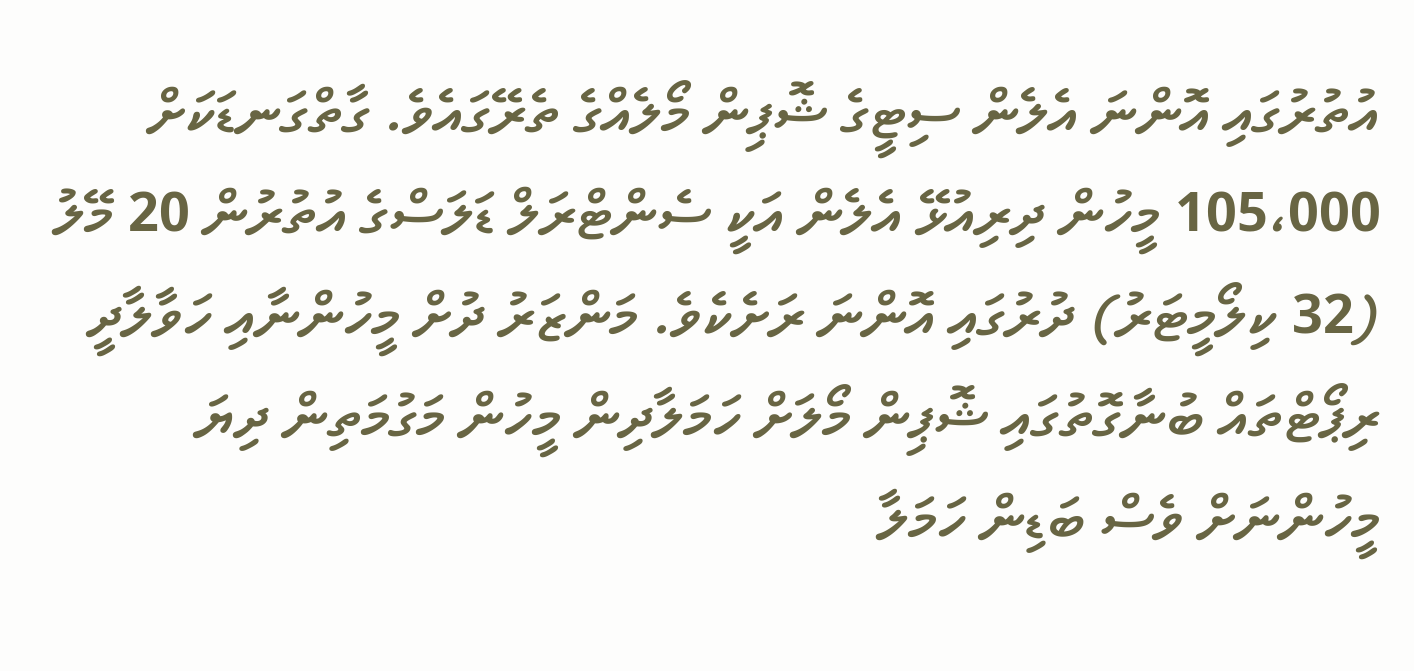އުތުރުގައި އޮންނަ އެލެން ސިޓީގެ ޝޮޕިން މޯލެއްގެ ތެރޭގައެވެ. ގާތްގަނޑަކަށް 105،000 މީހުން ދިރިއުޅޭ އެލެން އަކީ ސެންޓްރަލް ޑަލަސްގެ އުތުރުން 20 މޭލު (32 ކިލޯމީޓަރު) ދުރުގައި އޮންނަ ރަށެކެވެ. މަންޒަރު ދުށް މީހުންނާއި ހަވާލާދީ ރިޕޯޓްތައް ބުނާގޮތުގައި ޝޮޕިން މޯލަށް ހަމަލާދިން މީހުން މަގުމަތިން ދިޔަ މީހުންނަށް ވެސް ބަޑިން ހަމަލާ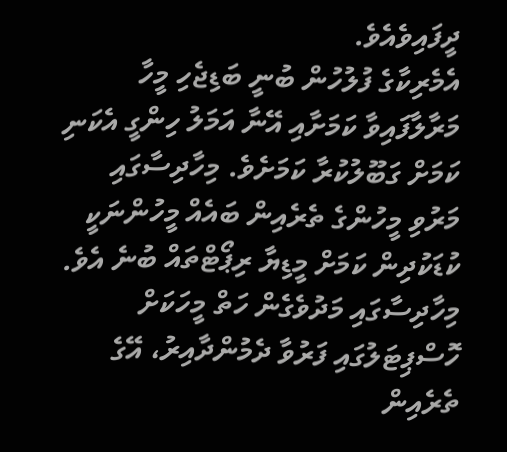ދީފައިވެއެވެ.
އެމެރިކާގެ ފުލުހުން ބުނީ ބަޑިޖެހި މީހާ މަރާލާފައިވާ ކަމަށާއި އޭނާ އަމަލު ހިންގީ އެކަނި ކަމަށް ގަބޫލުކުރާ ކަމަށެވެ. މިހާދިސާގައި މަރުވި މީހުންގެ ތެރެއިން ބައެއް މީހުންނަކީ ކުޑަކުދިން ކަމަށް މީޑިޔާ ރިޕޯޓްތައް ބުނެ އެވެ.
މިހާދިސާގައި މަދުވެގެން ހަތް މީހަކަށް ހޮސްޕިޓަލުގައި ފަރުވާ ދެމުންދާއިރު، އޭގެ ތެރެއިން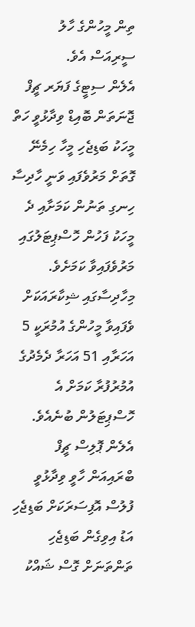ތިން މީހުންގެ ހާލު ސީރިއަސް އެވެ.
އެލެން ސިޓީގެ ފަޔަރ ޗީފް ޖޮނަތަން ބޮއިޑް ވިދާޅުވީ ހަތް މީހަކު ބަޑިޖެހި މީހާ ހިމެނޭ ގޮތަށް މަރުވެފައި ވަނީ ހާދިސާ ހިނގި ތަނުން ކަމަށާއި ދެ މީހަކު ފަހުން ހޮސްޕިޓަލުގައި މަރުވެފައިވާ ކަމަށެވެ. މިހާދިސާގައި ޝިކާރައަކަށް ވެފައިވާ މީހުންގެ އުމުރަކީ 5 އަހަރާއި 51 އަހަރާ ދެމެދުގެ އުމުރުފުރާ ކަމަށް އެ ހޮސްޕިޓަލުން ބުނެއެވެ.
އެލެން ޕޮލިސް ޗީފް ބްރައިއަން ހާވީ ވިދާޅުވީ ފުލުސް އޮފިސަރަކަށް ބަޑިޖެހި އަޑު އިވިގެން ބަޑިޖެހި ތަންތަނަށް ގޮސް ޝައްކު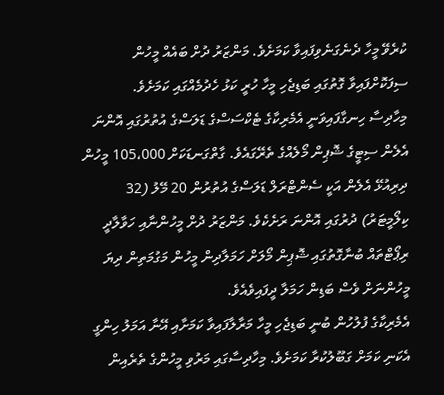ކުރެވޭ މީހާ ދެނެގަނެވިފައިވާ ކަމަށެވެ. މަންޒަރު ދުށް ބައެއް މީހުން ސިފަކޮށްފައިވާ ގޮތުގައި ބަޑިޖެހި މީހާ ހުރީ ކަޅު ހެދުމެއްގައި ކަމަށެވެ.
މިހާދިސާ ހިނގާފައިވަނީ އެމެރިކާގެ ޓެކްސަސްގެ ޑަލަސްގެ އުތުރުގައި އޮންނަ އެލެން ސިޓީގެ ޝޮޕިން މޯލެއްގެ ތެރޭގައެވެ. ގާތްގަނޑަކަށް 105،000 މީހުން ދިރިއުޅޭ އެލެން އަކީ ސެންޓްރަލް ޑަލަސްގެ އުތުރުން 20 މޭލު (32 ކިލޯމީޓަރު) ދުރުގައި އޮންނަ ރަށެކެވެ. މަންޒަރު ދުށް މީހުންނާއި ހަވާލާދީ ރިޕޯޓްތައް ބުނާގޮތުގައި ޝޮޕިން މޯލަށް ހަމަލާދިން މީހުން މަގުމަތިން ދިޔަ މީހުންނަށް ވެސް ބަޑިން ހަމަލާ ދީފައިވެއެވެ.
އެމެރިކާގެ ފުލުހުން ބުނީ ބަޑިޖެހި މީހާ މަރާލާފައިވާ ކަމަށާއި އޭނާ އަމަލު ހިންގީ އެކަނި ކަމަށް ގަބޫލުކުރާ ކަމަށެވެ. މިހާދިސާގައި މަރުވި މީހުންގެ ތެރެއިން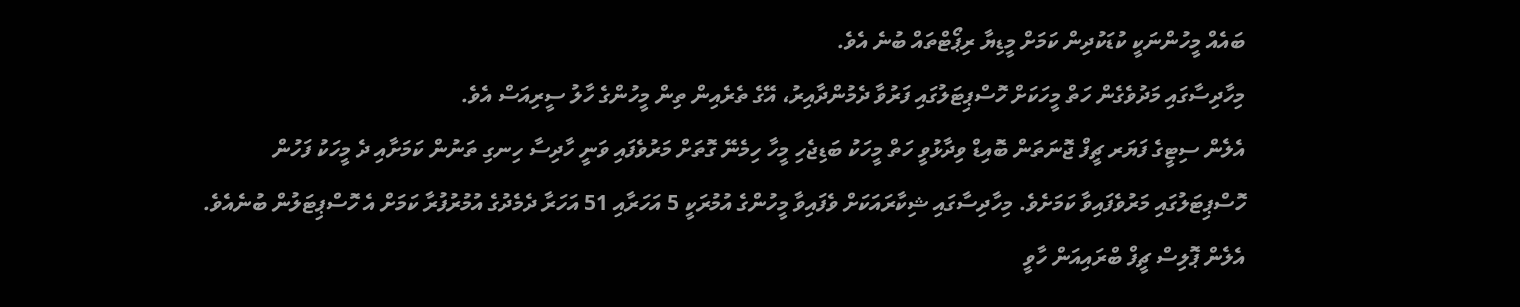ބައެއް މީހުންނަކީ ކުޑަކުދިން ކަމަށް މީޑިޔާ ރިޕޯޓްތައް ބުނެ އެވެ.
މިހާދިސާގައި މަދުވެގެން ހަތް މީހަކަށް ހޮސްޕިޓަލުގައި ފަރުވާ ދެމުންދާއިރު، އޭގެ ތެރެއިން ތިން މީހުންގެ ހާލު ސީރިއަސް އެވެ.
އެލެން ސިޓީގެ ފަޔަރ ޗީފް ޖޮނަތަން ބޮއިޑް ވިދާޅުވީ ހަތް މީހަކު ބަޑިޖެހި މީހާ ހިމެނޭ ގޮތަށް މަރުވެފައި ވަނީ ހާދިސާ ހިނގި ތަނުން ކަމަށާއި ދެ މީހަކު ފަހުން ހޮސްޕިޓަލުގައި މަރުވެފައިވާ ކަމަށެވެ. މިހާދިސާގައި ޝިކާރައަކަށް ވެފައިވާ މީހުންގެ އުމުރަކީ 5 އަހަރާއި 51 އަހަރާ ދެމެދުގެ އުމުރުފުރާ ކަމަށް އެ ހޮސްޕިޓަލުން ބުނެއެވެ.
އެލެން ޕޮލިސް ޗީފް ބްރައިއަން ހާވީ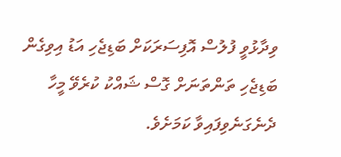ވިދާޅުވީ ފުލުސް އޮފިސަރަކަށް ބަޑިޖެހި އަޑު އިވިގެން ބަޑިޖެހި ތަންތަނަށް ގޮސް ޝައްކު ކުރެވޭ މީހާ ދެނެގަނެވިފައިވާ ކަމަށެވެ.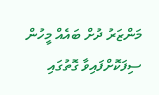މަންޒަރު ދުށް ބައެއް މީހުން ސިފަކޮށްފައިވާ ގޮތުގައި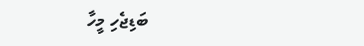ބަޑިޖެހި މީހާ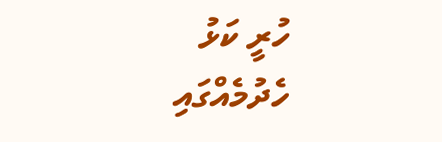ހުރީ ކަޅު ހެދުމެއްގައި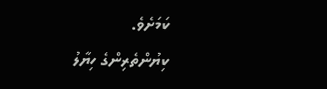ކަމަށެވެ.
ކިޔުންތެރިންގެ ހިޔާލު